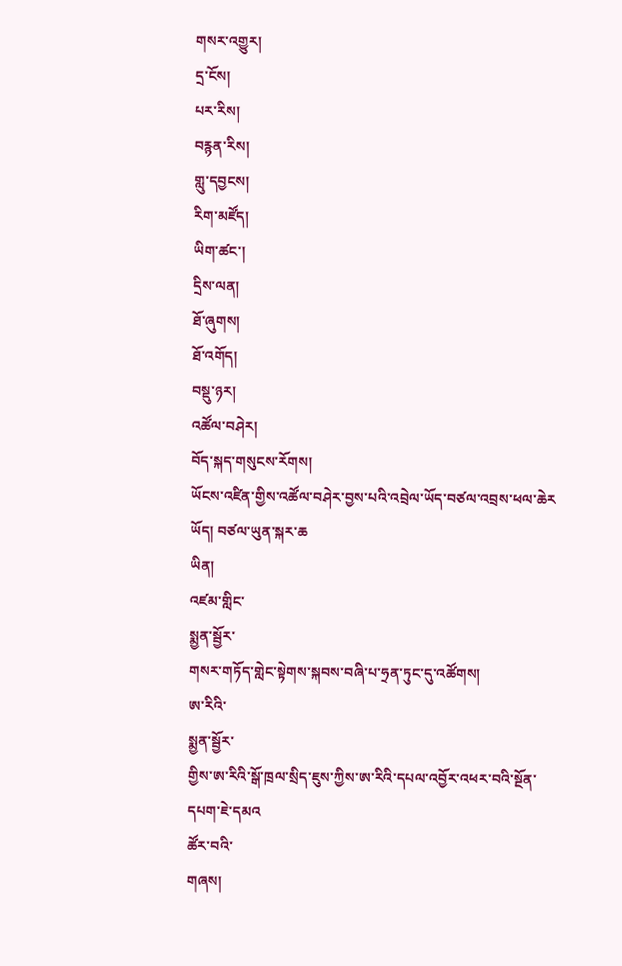གསར་འགྱུར།
དྲ་ངོས།
པར་རིས།
བརྙན་རིས།
གླུ་དབྱངས།
རིག་མཛོད།
ཡིག་ཚང་།
དྲིས་ལན།
ཐོ་ཞུགས།
ཐོ་འགོད།
བསྡུ་ཉར།
འཚོལ་བཤེར།
བོད་སྐད་གསུངས་རོགས།
ཡོངས་འཛིན་གྱིས་འཚོལ་བཤེར་བྱས་པའི་འབྲེལ་ཡོད་བཙལ་འབྲས་ཕལ་ཆེར
ཡོད། བཙལ་ཡུན་སྐར་ཆ
ཡིན།
འཛམ་གླིང་
སྨྱན་སྦྱོར་
གསར་གཏོད་གླེང་སྟེགས་སྐབས་བཞི་པ་ཧྲན་ཏུང་དུ་འཚོགས།
ཨ་རིའི་
སྨྱན་སྦྱོར་
གྱིས་ཨ་རིའི་སྒོ་ཁྲལ་སྲིད་ཇུས་ཀྱིས་ཨ་རིའི་དཔལ་འབྱོར་འཕར་བའི་སྔོན་དཔག་ཇེ་དམའ
ཚོར་བའི་
གཞས།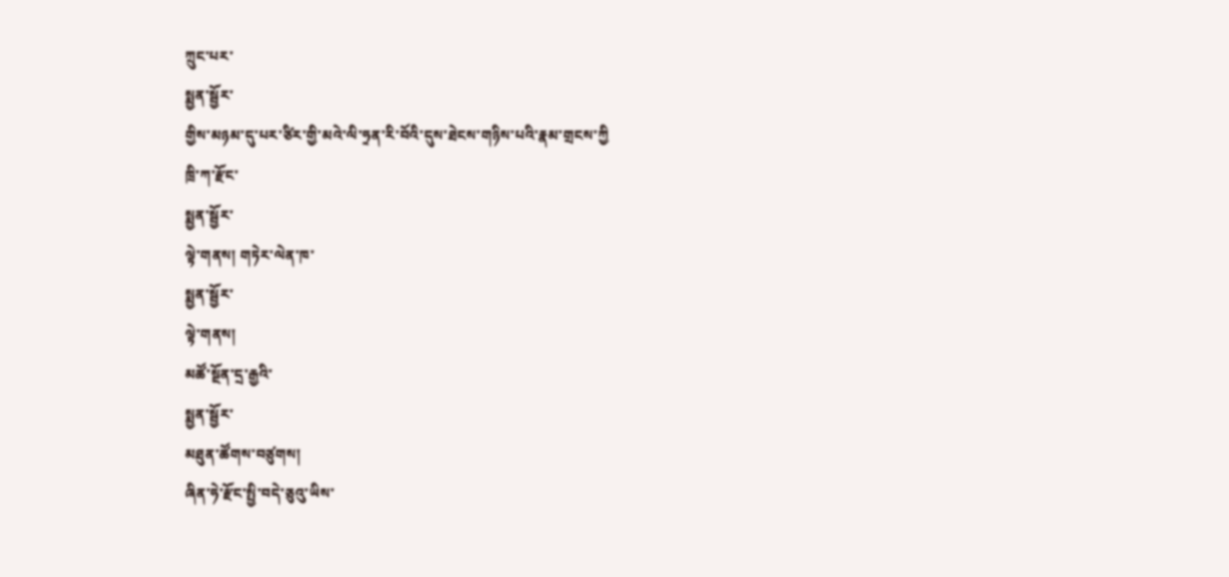ཀྲུང་པར་
སྨྱན་སྦྱོར་
གྱིས་མཉམ་དུ་པར་ཙིར་གྱི་མའེ་ལི་ཧྲན་རི་བོའི་དུས་ཐེངས་གཉིས་པའི་རྣམ་གྲངས་ཀྱི
ཁྲི་ཀ་རྫོང་
སྨྱན་སྦྱོར་
ལྟེ་གནས། གཏེར་ལེན་ཁ་
སྨྱན་སྦྱོར་
ལྟེ་གནས།
མཚོ་སྔོན་དྲ་རྒྱའི་
སྨྱན་སྦྱོར་
མཐུན་ཚོགས་བཙུགས།
ཞིན་ཧེ་རྫོང་སྤྱི་བདེ་ཅུའུ་ཡིས་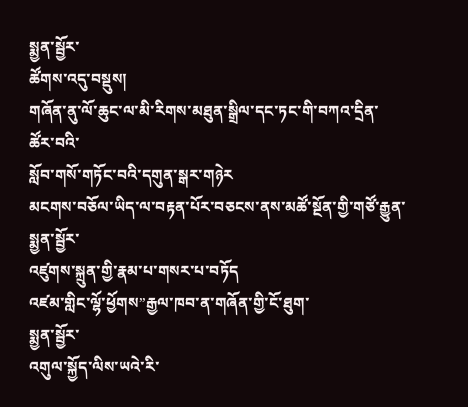སྨྱན་སྦྱོར་
ཚོགས་འདུ་བསྡུས།
གཞོན་ནུ་ལོ་ཆུང་ལ་མི་རིགས་མཐུན་སྒྲིལ་དང་ཏང་གི་བཀའ་དྲིན་
ཚོར་བའི་
སློབ་གསོ་གཏོང་བའི་དགུན་སྒར་གཉེར
མངགས་བཅོལ་ཡིད་ལ་བརྟན་པོར་བཅངས་ནས་མཚོ་སྔོན་གྱི་གཙོ་རྒྱུན་
སྨྱན་སྦྱོར་
འཛུགས་སྐྲུན་གྱི་རྣམ་པ་གསར་པ་བཏོད
འཛམ་གླིང་ལྷོ་ཕྱོགས”རྒྱལ་ཁབ་ན་གཞོན་གྱི་ངོ་ཐུག་
སྨྱན་སྦྱོར་
འགུལ་སྐྱོད་ལིས་ཡའེ་རི་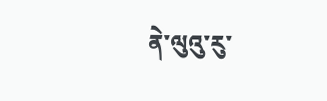ནེ་ལུའུ་རུ་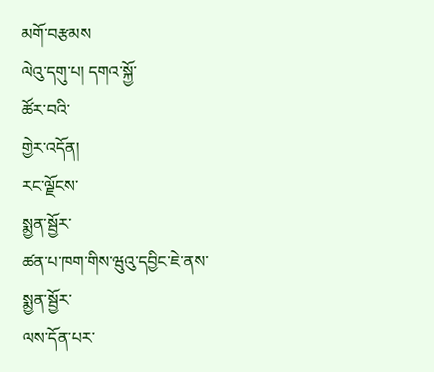མགོ་བརྩམས
ལེའུ་དགུ་པ། དགའ་སྐྱོ་
ཚོར་བའི་
གྱེར་འདོན།
རང་ལྗོངས་
སྨྱན་སྦྱོར་
ཚན་པ་ཁག་གིས་ཝུའུ་དབྱིང་ཇེ་ནས་
སྨྱན་སྦྱོར་
ལས་དོན་པར་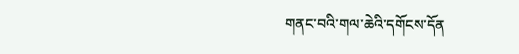གནང་བའི་གལ་ཆེའི་དགོངས་དོན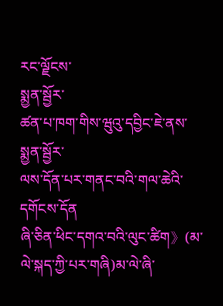རང་ལྗོངས་
སྨྱན་སྦྱོར་
ཚན་པ་ཁག་གིས་ཝུའུ་དབྱིང་ཇེ་ནས་
སྨྱན་སྦྱོར་
ལས་དོན་པར་གནང་བའི་གལ་ཆེའི་དགོངས་དོན
ཞི་ཅིན་ཕིང་དགའ་བའི་ལུང་ཚིག》(མ་ལེ་སྐད་ཀྱི་པར་གཞི)མ་ལེ་ཞི་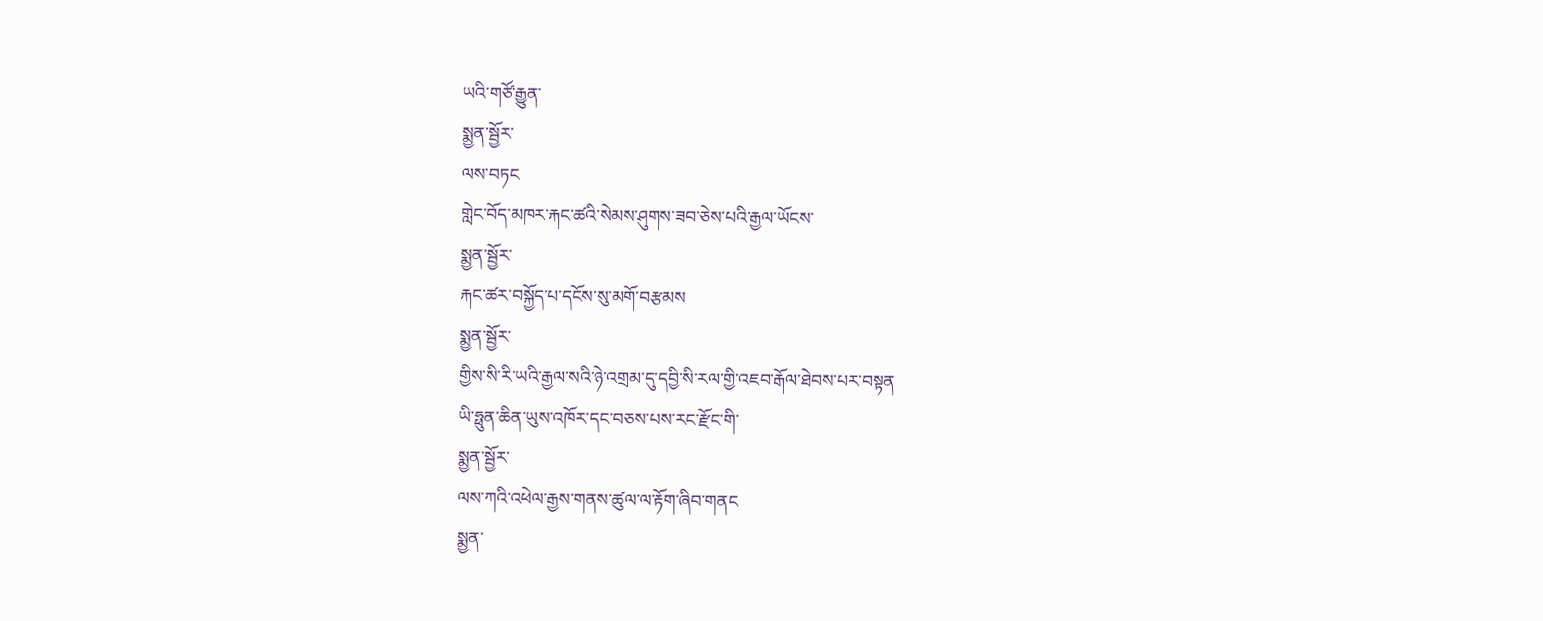ཡའི་གཙོ་རྒྱུན་
སྨྱན་སྦྱོར་
ལས་བཏང
གླེང་བོད་མཁར་རྐང་ཚའི་སེམས་ཤུགས་ཟབ་ཅེས་པའི་རྒྱལ་ཡོངས་
སྨྱན་སྦྱོར་
རྐང་ཚར་བསྐྱོད་པ་དངོས་སུ་མགོ་བརྩམས
སྨྱན་སྦྱོར་
གྱིས་སི་རི་ཡའི་རྒྱལ་སའི་ཉེ་འགྲམ་དུ་དབྱི་སི་རལ་གྱི་འཇབ་རྒོལ་ཐེབས་པར་བསྟན
ཡི་ཧྥུན་ཆིན་ཡུས་འཁོར་དང་བཅས་པས་རང་རྫོང་གི་
སྨྱན་སྦྱོར་
ལས་ཀའི་འཕེལ་རྒྱས་གནས་ཚུལ་ལ་རྟོག་ཞིབ་གནང
སྨྱན་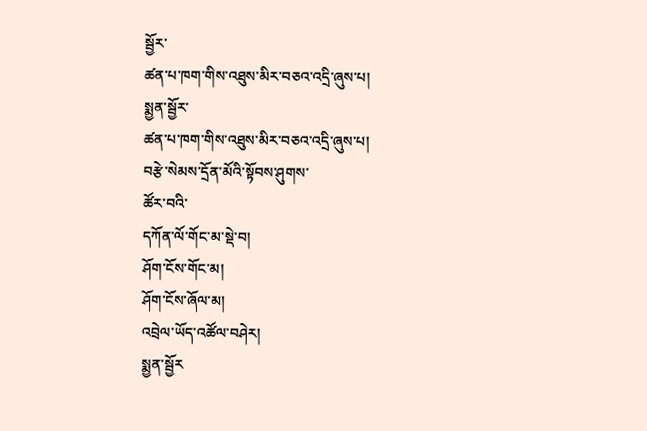སྦྱོར་
ཚན་པ་ཁག་གིས་འཐུས་མིར་བཅའ་འདྲི་ཞུས་པ།
སྨྱན་སྦྱོར་
ཚན་པ་ཁག་གིས་འཐུས་མིར་བཅའ་འདྲི་ཞུས་པ།
བརྩེ་སེམས་དྲོན་མོའི་སྟོབས་ཤུགས་
ཚོར་བའི་
དཀོན་ལོ་གོང་མ་སྡེ་བ།
ཤོག་ངོས་གོང་མ།
ཤོག་ངོས་ཞོལ་མ།
འབྲེལ་ཡོད་འཚོལ་བཤེར།
སྨྱན་སྦྱོར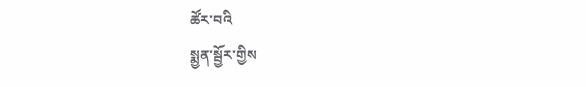ཚོར་བའི
སྨྱན་སྦྱོར་གྱིས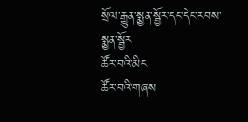སྲོལ་རྒྱུན་སྨྱན་སྦྱོར་དང་དེང་རབས་སྨྱན་སྦྱོར
ཚོར་བའི་མིང
ཚོར་བའི་གཞས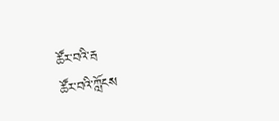ཚོར་བའི་རྦ
ཚོར་བའི་ཀློངས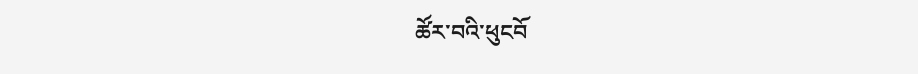ཚོར་བའི་ཕུངབོ